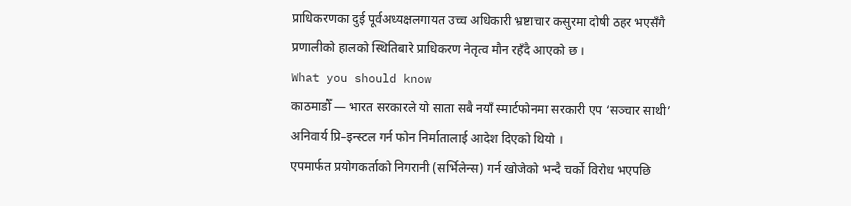प्राधिकरणका दुई पूर्वअध्यक्षलगायत उच्च अधिकारी भ्रष्टाचार कसुरमा दोषी ठहर भएसँगै प्रणालीको हालको स्थितिबारे प्राधिकरण नेतृत्व मौन रहँदै आएको छ ।
What you should know
काठमाडौँ — भारत सरकारले यो साता सबै नयाँ स्मार्टफोनमा सरकारी एप ‘सञ्चार साथी’ अनिवार्य प्रि–इन्स्टल गर्न फोन निर्मातालाई आदेश दिएको थियो ।
एपमार्फत प्रयोगकर्ताको निगरानी (सर्भिलेन्स) गर्न खोजेको भन्दै चर्को विरोध भएपछि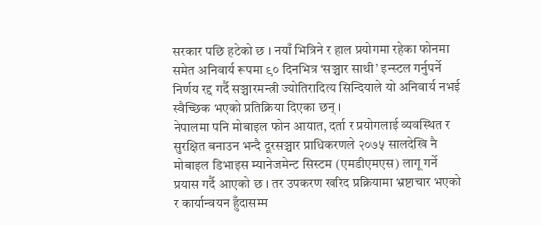सरकार पछि हटेको छ । नयाँ भित्रिने र हाल प्रयोगमा रहेका फोनमा समेत अनिवार्य रूपमा ९० दिनभित्र ‘सञ्चार साथी’ इन्स्टल गर्नुपर्ने निर्णय रद्द गर्दै सञ्चारमन्त्री ज्योतिरादित्य सिन्दियाले यो अनिवार्य नभई स्वैच्छिक भएको प्रतिक्रिया दिएका छन् ।
नेपालमा पनि मोबाइल फोन आयात, दर्ता र प्रयोगलाई व्यवस्थित र सुरक्षित बनाउन भन्दै दूरसञ्चार प्राधिकरणले २०७५ सालदेखि नै मोबाइल डिभाइस म्यानेजमेन्ट सिस्टम (एमडीएमएस) लागू गर्ने प्रयास गर्दै आएको छ । तर उपकरण खरिद प्रक्रियामा भ्रष्टाचार भएको र कार्यान्वयन हुँदासम्म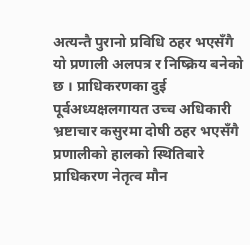अत्यन्तै पुरानो प्रविधि ठहर भएसँगै यो प्रणाली अलपत्र र निष्क्रिय बनेको छ । प्राधिकरणका दुई पूर्वअध्यक्षलगायत उच्च अधिकारी भ्रष्टाचार कसुरमा दोषी ठहर भएसँगै प्रणालीको हालको स्थितिबारे प्राधिकरण नेतृत्व मौन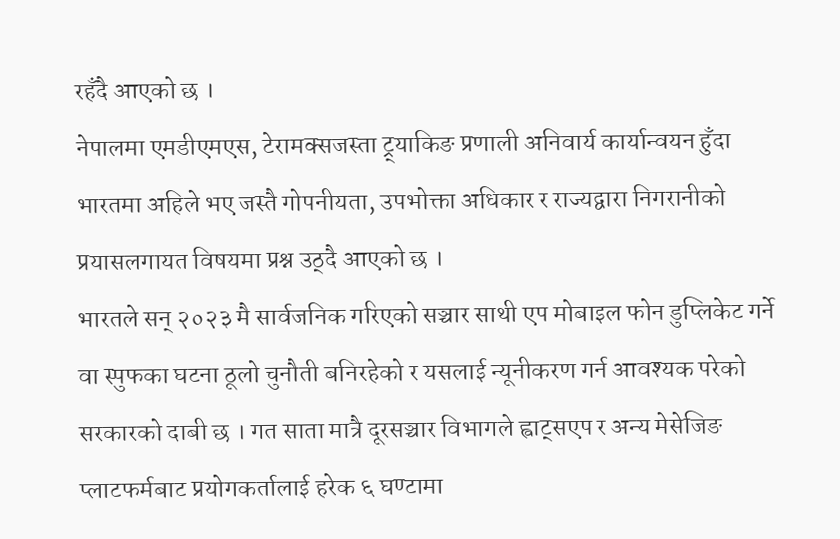रहँदै आएको छ ।
नेपालमा एमडीएमएस, टेरामक्सजस्ता ट्र्याकिङ प्रणाली अनिवार्य कार्यान्वयन हुँदा भारतमा अहिले भए जस्तै गोपनीयता, उपभोक्ता अधिकार र राज्यद्वारा निगरानीको प्रयासलगायत विषयमा प्रश्न उठ्दै आएको छ ।
भारतले सन् २०२३ मै सार्वजनिक गरिएको सञ्चार साथी एप मोबाइल फोन डुप्लिकेट गर्ने वा स्पुफका घटना ठूलो चुनौती बनिरहेको र यसलाई न्यूनीकरण गर्न आवश्यक परेको सरकारको दाबी छ । गत साता मात्रै दूरसञ्चार विभागले ह्वाट्सएप र अन्य मेसेजिङ प्लाटफर्मबाट प्रयोगकर्तालाई हरेक ६ घण्टामा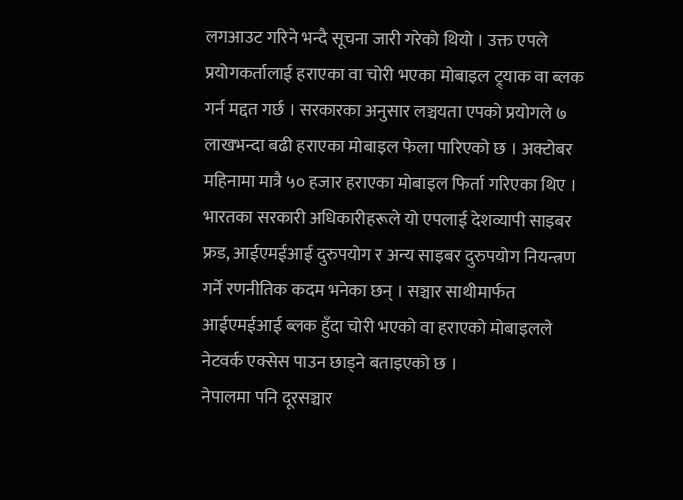लगआउट गरिने भन्दै सूचना जारी गरेको थियो । उक्त एपले प्रयोगकर्तालाई हराएका वा चोरी भएका मोबाइल ट्र्याक वा ब्लक गर्न मद्दत गर्छ । सरकारका अनुसार लञ्चयता एपको प्रयोगले ७ लाखभन्दा बढी हराएका मोबाइल फेला पारिएको छ । अक्टोबर महिनामा मात्रै ५० हजार हराएका मोबाइल फिर्ता गरिएका थिए ।
भारतका सरकारी अधिकारीहरूले यो एपलाई देशव्यापी साइबर फ्रड, आईएमईआई दुरुपयोग र अन्य साइबर दुरुपयोग नियन्त्रण गर्ने रणनीतिक कदम भनेका छन् । सञ्चार साथीमार्फत आईएमईआई ब्लक हुँदा चोरी भएको वा हराएको मोबाइलले नेटवर्क एक्सेस पाउन छाड्ने बताइएको छ ।
नेपालमा पनि दूरसञ्चार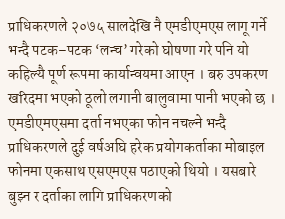प्राधिकरणले २०७५ सालदेखि नै एमडीएमएस लागू गर्ने भन्दै पटक–पटक ‘लन्च’ गरेको घोषणा गरे पनि यो कहिल्यै पूर्ण रूपमा कार्यान्वयमा आएन । बरु उपकरण खरिदमा भएको ठूलो लगानी बालुवामा पानी भएको छ । एमडीएमएसमा दर्ता नभएका फोन नचल्ने भन्दै प्राधिकरणले दुई वर्षअघि हरेक प्रयोगकर्ताका मोबाइल फोनमा एकसाथ एसएमएस पठाएको थियो । यसबारे बुझ्न र दर्ताका लागि प्राधिकरणको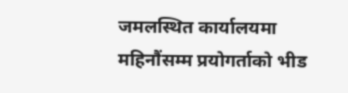जमलस्थित कार्यालयमा महिनौंसम्म प्रयोगर्ताको भीड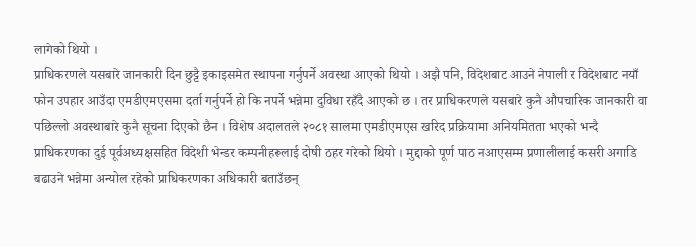लागेको थियो ।
प्राधिकरणले यसबारे जानकारी दिन छुट्टै इकाइसमेत स्थापना गर्नुपर्ने अवस्था आएको थियो । अझै पनि, विदेशबाट आउने नेपाली र विदेशबाट नयाँ फोन उपहार आउँदा एमडीएमएसमा दर्ता गर्नुपर्ने हो कि नपर्ने भन्नेमा दुविधा रहँदै आएको छ । तर प्राधिकरणले यसबारे कुनै औपचारिक जानकारी वा पछिल्लो अवस्थाबारे कुनै सूचना दिएको छैन । विशेष अदालतले २०८१ सालमा एमडीएमएस खरिद प्रक्रियामा अनियमितता भएको भन्दै प्राधिकरणका दुई पूर्वअध्यक्षसहित विदेशी भेन्डर कम्पनीहरूलाई दोषी ठहर गरेको थियो । मुद्दाको पूर्ण पाठ नआएसम्म प्रणालीलाई कसरी अगाडि बढाउने भन्नेमा अन्योल रहेको प्राधिकरणका अधिकारी बताउँछन्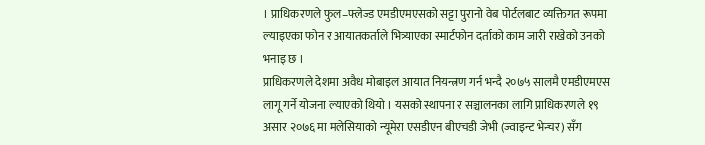। प्राधिकरणले फुल–फ्लेज्ड एमडीएमएसको सट्टा पुरानो वेब पोर्टलबाट व्यक्तिगत रूपमा ल्याइएका फोन र आयातकर्ताले भित्र्याएका स्मार्टफोन दर्ताको काम जारी राखेको उनको भनाइ छ ।
प्राधिकरणले देशमा अवैध मोबाइल आयात नियन्त्रण गर्न भन्दै २०७५ सालमै एमडीएमएस लागू गर्ने योजना ल्याएको थियो । यसको स्थापना र सञ्चालनका लागि प्राधिकरणले १९ असार २०७६ मा मलेसियाको न्यूमेरा एसडीएन बीएचडी जेभी (ज्वाइन्ट भेन्चर) सँग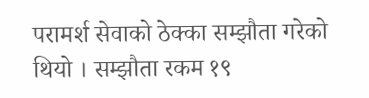परामर्श सेवाको ठेक्का सम्झौता गरेको थियो । सम्झौता रकम १९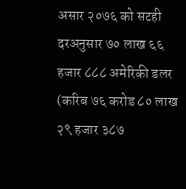असार २०७६ को सटही दरअनुसार ७० लाख ६६ हजार ८८८ अमेरिकी डलर (करिब ७६ करोड ८० लाख २९ हजार ३८७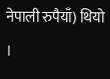नेपाली रुपैयाँ) थियो ।